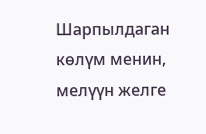Шарпылдаган көлүм менин, мелүүн желге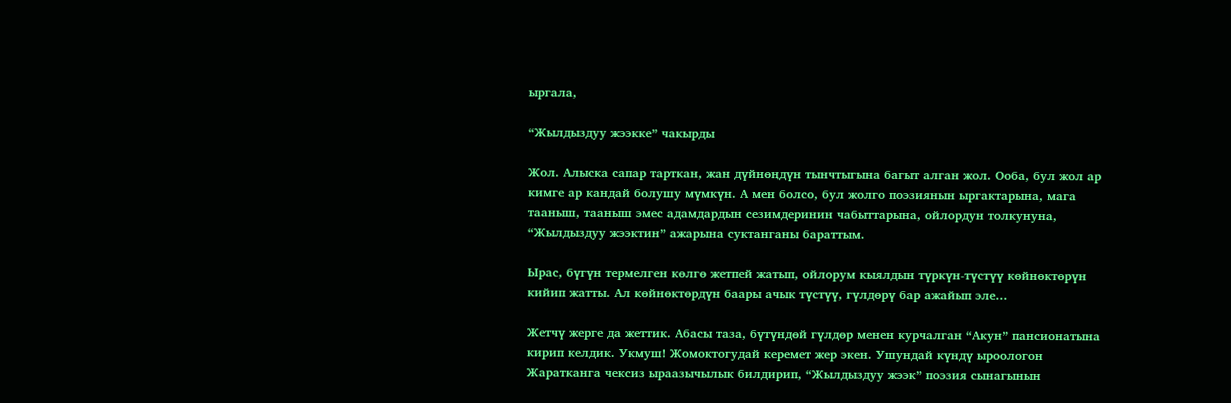ыргала,

“Жылдыздуу жээкке” чакырды

Жол. Алыска сапар тарткан, жан дүйнөңдүн тынчтыгына багыт алган жол. Ооба, бул жол ар кимге ар кандай болушу мүмкүн. А мен болсо, бул жолго поэзиянын ыргактарына, мага тааныш, тааныш эмес адамдардын сезимдеринин чабыттарына, ойлордун толкунуна, “Жылдыздуу жээктин” ажарына суктанганы бараттым.

Ырас, бүгүн термелген көлгө жетпей жатып, ойлорум кыялдын түркүн-түстүү көйнөктөрүн кийип жатты. Ал көйнөктөрдүн баары ачык түстүү, гүлдөрү бар ажайып эле…

Жетчү жерге да жеттик. Абасы таза, бүтүндөй гүлдөр менен курчалган “Акун” пансионатына кирип келдик. Укмуш! Жомоктогудай керемет жер экен. Ушундай күндү ыроологон Жаратканга чексиз ыраазычылык билдирип, “Жылдыздуу жээк” поэзия сынагынын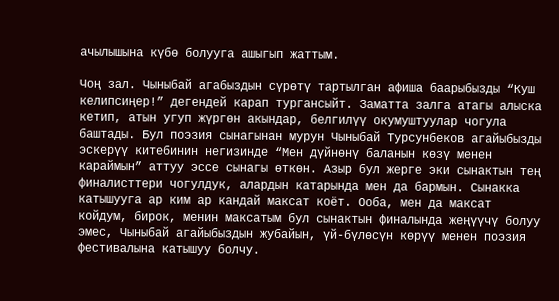ачылышына күбө болууга ашыгып жаттым.

Чоң зал. Чыныбай агабыздын сүрөтү тартылган афиша баарыбызды “Куш келипсиңер!” дегендей карап тургансыйт. Заматта залга атагы алыска кетип, атын угуп жүргөн акындар, белгилүү окумуштуулар чогула баштады. Бул поэзия сынагынан мурун Чыныбай Турсунбеков агайыбызды эскерүү китебинин негизинде “Мен дүйнөнү баланын көзү менен караймын” аттуу эссе сынагы өткөн. Азыр бул жерге эки сынактын тең финалисттери чогулдук, алардын катарында мен да бармын. Сынакка катышууга ар ким ар кандай максат коёт. Ооба, мен да максат койдум, бирок, менин максатым бул сынактын финалында жеңүүчү болуу эмес, Чыныбай агайыбыздын жубайын, үй-бүлөсүн көрүү менен поэзия фестивалына катышуу болчу.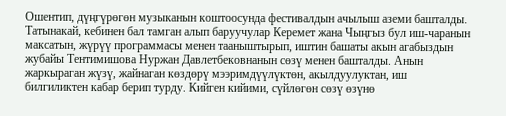Ошентип, дүңгүрөгөн музыканын коштоосунда фестивалдын ачылыш аземи башталды. Татынакай, кебинен бал тамган алып баруучулар Керемет жана Чыңгыз бул иш-чаранын максатын, жүрүү программасы менен тааныштырып, иштин башаты акын агабыздын жубайы Тентимишова Нуржан Давлетбековнанын сөзү менен башталды. Анын жаркыраган жүзү, жайнаган көздөрү мээримдүүлүктөн, акылдуулуктан, иш билгиликтен кабар берип турду. Кийген кийими, сүйлөгөн сөзү өзүнө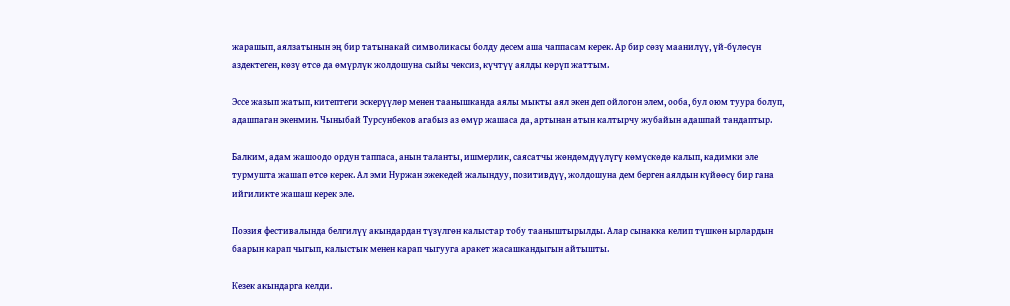жарашып, аялзатынын эң бир татынакай символикасы болду десем аша чаппасам керек. Ар бир сөзү маанилүү, үй-бүлөсүн аздектеген, көзү өтсө да өмүрлүк жолдошуна сыйы чексиз, күчтүү аялды көрүп жаттым.

Эссе жазып жатып, китептеги эскерүүлөр менен таанышканда аялы мыкты аял экен деп ойлогон элем, ооба, бул оюм туура болуп, адашпаган экенмин. Чыныбай Турсунбеков агабыз аз өмүр жашаса да, артынан атын калтырчу жубайын адашпай тандаптыр.

Балким, адам жашоодо ордун таппаса, анын таланты, ишмерлик, саясатчы жөндөмдүүлүгү көмүскөдө калып, кадимки эле турмушта жашап өтсө керек. Ал эми Нуржан эжекедей жалындуу, позитивдүү, жолдошуна дем берген аялдын күйөөсү бир гана ийгиликте жашаш керек эле.

Поэзия фестивалында белгилүү акындардан түзүлгөн калыстар тобу тааныштырылды. Алар сынакка келип түшкөн ырлардын баарын карап чыгып, калыстык менен карап чыгууга аракет жасашкандыгын айтышты.

Кезек акындарга келди.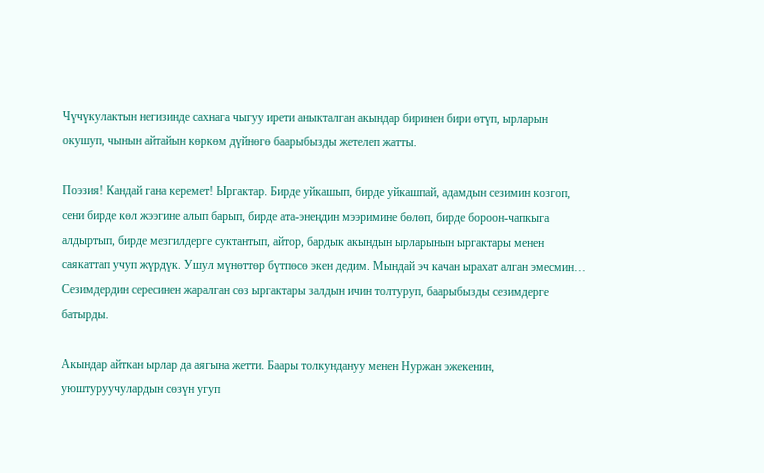Чүчүкулактын негизинде сахнага чыгуу ирети аныкталган акындар биринен бири өтүп, ырларын окушуп, чынын айтайын көркөм дүйнөгө баарыбызды жетелеп жатты.

Поэзия! Кандай гана керемет! Ыргактар. Бирде уйкашып, бирде уйкашпай, адамдын сезимин козгоп, сени бирде көл жээгине алып барып, бирде ата-энеңдин мээримине бөлөп, бирде бороон-чапкыга алдыртып, бирде мезгилдерге суктантып, айтор, бардык акындын ырларынын ыргактары менен саякаттап учуп жүрдүк. Ушул мүнөттөр бүтпөсө экен дедим. Мындай эч качан ырахат алган эмесмин… Сезимдердин сересинен жаралган сөз ыргактары залдын ичин толтуруп, баарыбызды сезимдерге батырды.

Акындар айткан ырлар да аягына жетти. Баары толкундануу менен Нуржан эжекенин, уюштуруучулардын сөзүн угуп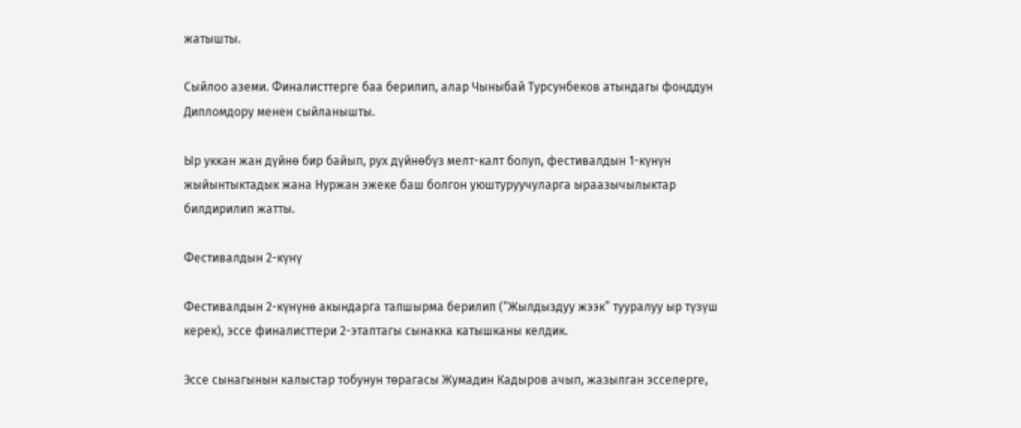жатышты.

Сыйлоо аземи. Финалисттерге баа берилип, алар Чыныбай Турсунбеков атындагы фонддун Дипломдору менен сыйланышты.

Ыр уккан жан дүйнө бир байып, рух дүйнөбүз мелт-калт болуп, фестивалдын 1-күнүн жыйынтыктадык жана Нуржан эжеке баш болгон уюштуруучуларга ыраазычылыктар билдирилип жатты.

Фестивалдын 2-күнү

Фестивалдын 2-күнүнө акындарга тапшырма берилип (“Жылдыздуу жээк” тууралуу ыр түзүш керек), эссе финалисттери 2-этаптагы сынакка катышканы келдик.

Эссе сынагынын калыстар тобунун төрагасы Жумадин Кадыров ачып, жазылган эсселерге,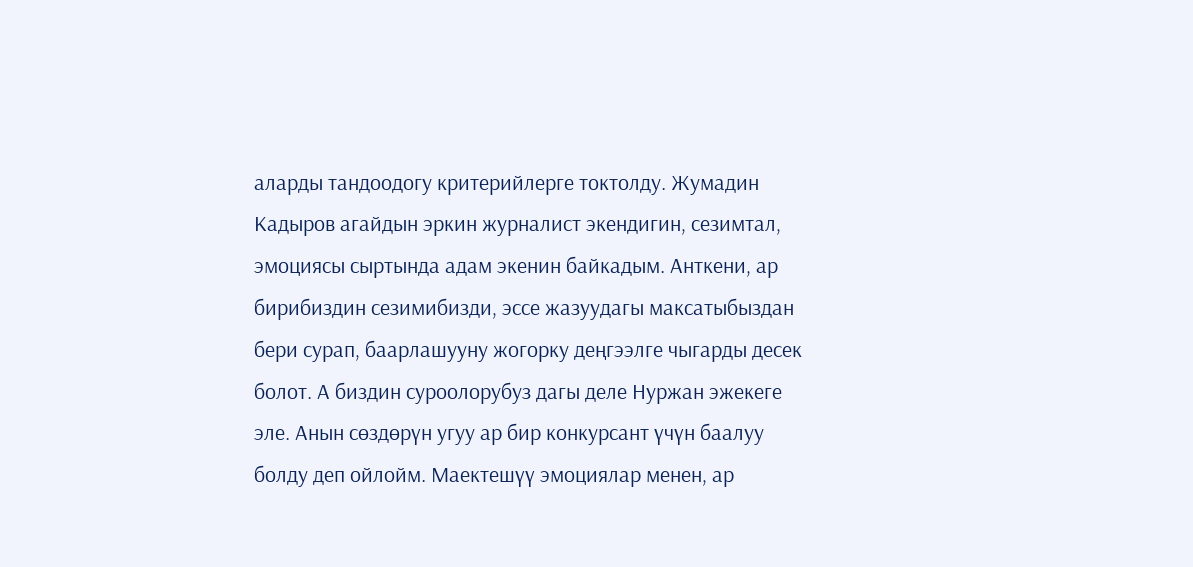аларды тандоодогу критерийлерге токтолду. Жумадин Кадыров агайдын эркин журналист экендигин, сезимтал, эмоциясы сыртында адам экенин байкадым. Анткени, ар бирибиздин сезимибизди, эссе жазуудагы максатыбыздан бери сурап, баарлашууну жогорку деңгээлге чыгарды десек болот. А биздин суроолорубуз дагы деле Нуржан эжекеге эле. Анын сөздөрүн угуу ар бир конкурсант үчүн баалуу болду деп ойлойм. Маектешүү эмоциялар менен, ар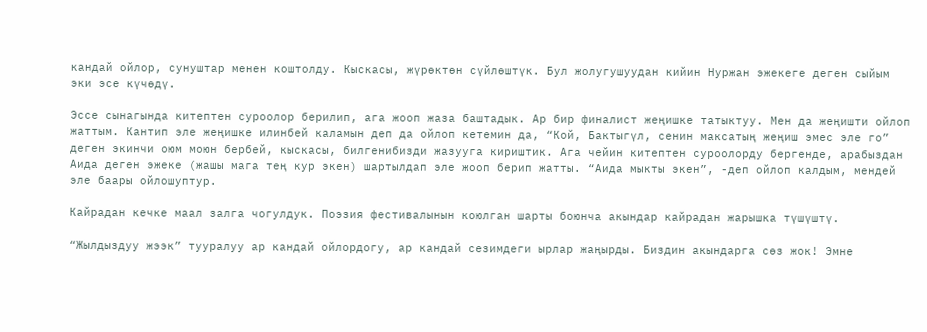кандай ойлор, сунуштар менен коштолду. Кыскасы, жүрөктөн сүйлөштүк. Бул жолугушуудан кийин Нуржан эжекеге деген сыйым эки эсе күчөдү.

Эссе сынагында китептен суроолор берилип, ага жооп жаза баштадык. Ар бир финалист жеңишке татыктуу. Мен да жеңишти ойлоп жаттым. Кантип эле жеңишке илинбей каламын деп да ойлоп кетемин да, “Кой, Бактыгүл, сенин максатың жеңиш эмес эле го” деген экинчи оюм моюн бербей, кыскасы, билгенибизди жазууга кириштик. Ага чейин китептен суроолорду бергенде, арабыздан Аида деген эжеке (жашы мага тең кур экен) шартылдап эле жооп берип жатты. “Аида мыкты экен”, -деп ойлоп калдым, мендей эле баары ойлошуптур.

Кайрадан кечке маал залга чогулдук. Поэзия фестивалынын коюлган шарты боюнча акындар кайрадан жарышка түшүштү.

“Жылдыздуу жээк” тууралуу ар кандай ойлордогу, ар кандай сезимдеги ырлар жаңырды. Биздин акындарга сөз жок! Эмне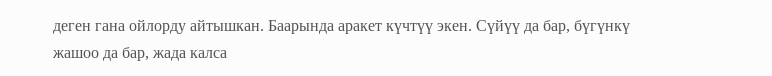деген гана ойлорду айтышкан. Баарында аракет күчтүү экен. Сүйүү да бар, бүгүнкү жашоо да бар, жада калса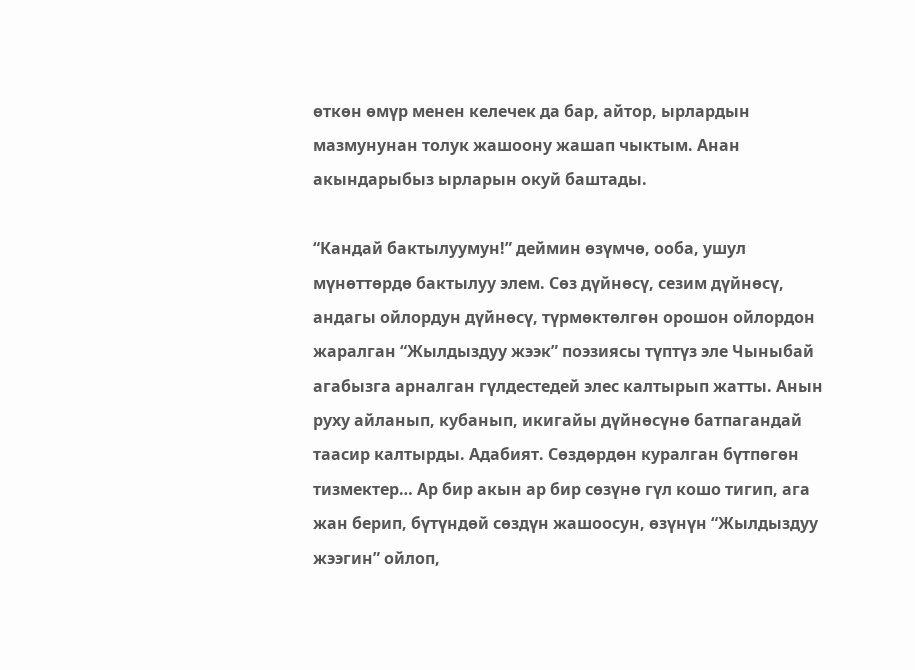өткөн өмүр менен келечек да бар, айтор, ырлардын мазмунунан толук жашоону жашап чыктым. Анан акындарыбыз ырларын окуй баштады.

“Кандай бактылуумун!” деймин өзүмчө, ооба, ушул мүнөттөрдө бактылуу элем. Сөз дүйнөсү, сезим дүйнөсү, андагы ойлордун дүйнөсү, түрмөктөлгөн орошон ойлордон жаралган “Жылдыздуу жээк” поэзиясы түптүз эле Чыныбай агабызга арналган гүлдестедей элес калтырып жатты. Анын руху айланып, кубанып, икигайы дүйнөсүнө батпагандай таасир калтырды. Адабият. Сөздөрдөн куралган бүтпөгөн тизмектер… Ар бир акын ар бир сөзүнө гүл кошо тигип, ага жан берип, бүтүндөй сөздүн жашоосун, өзүнүн “Жылдыздуу жээгин” ойлоп,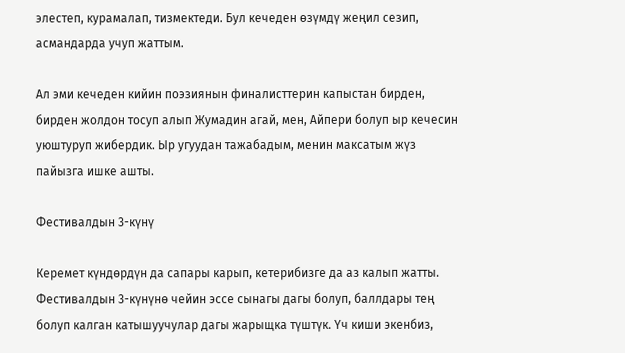элестеп, курамалап, тизмектеди. Бул кечеден өзүмдү жеңил сезип, асмандарда учуп жаттым.

Ал эми кечеден кийин поэзиянын финалисттерин капыстан бирден, бирден жолдон тосуп алып Жумадин агай, мен, Айпери болуп ыр кечесин уюштуруп жибердик. Ыр угуудан тажабадым, менин максатым жүз пайызга ишке ашты.

Фестивалдын 3-күнү

Керемет күндөрдүн да сапары карып, кетерибизге да аз калып жатты. Фестивалдын 3-күнүнө чейин эссе сынагы дагы болуп, баллдары тең болуп калган катышуучулар дагы жарыщка түштүк. Үч киши экенбиз,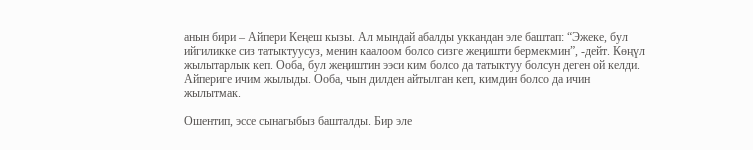анын бири – Айпери Кеңеш кызы. Ал мындай абалды уккандан эле баштап: “Эжеке, бул ийгиликке сиз татыктуусуз, менин каалоом болсо сизге жеңишти бермекмин”, -дейт. Көңүл жылытарлык кеп. Ооба, бул жеңиштин ээси ким болсо да татыктуу болсун деген ой келди. Айпериге ичим жылыды. Ооба, чын дилден айтылган кеп, кимдин болсо да ичин жылытмак.

Ошентип, эссе сынагыбыз башталды. Бир эле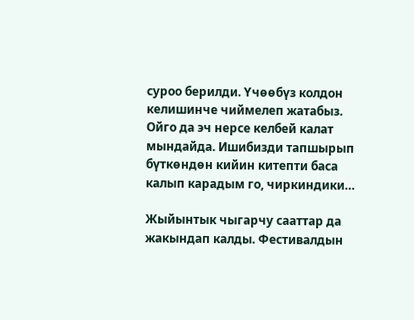суроо берилди. Үчөөбүз колдон келишинче чиймелеп жатабыз. Ойго да эч нерсе келбей калат мындайда. Ишибизди тапшырып бүткөндөн кийин китепти баса калып карадым го, чиркиндики…

Жыйынтык чыгарчу сааттар да жакындап калды. Фестивалдын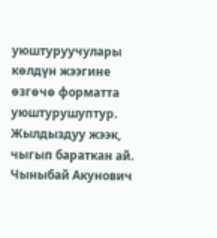уюштуруучулары көлдүн жээгине өзгөчө форматта уюштурушуптур. Жылдыздуу жээк, чыгып бараткан ай. Чыныбай Акунович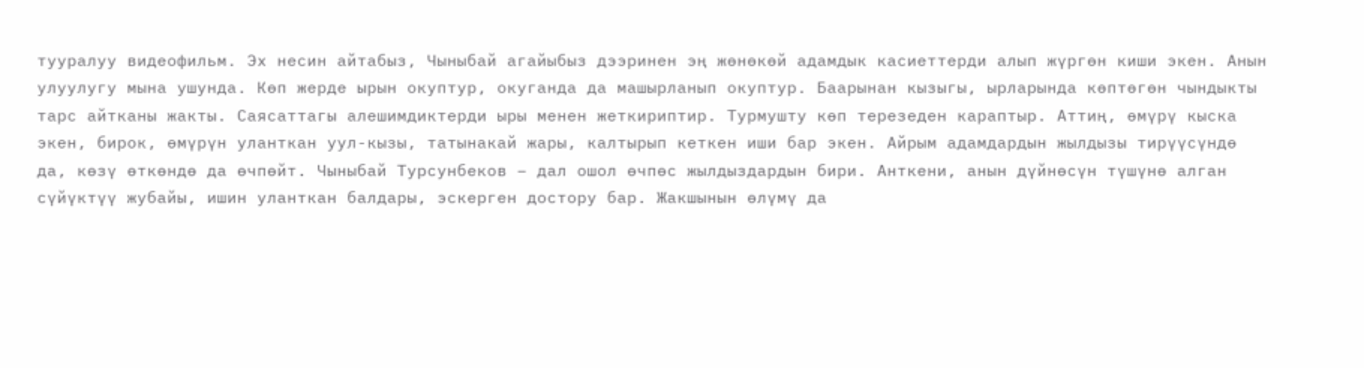тууралуу видеофильм. Эх несин айтабыз, Чыныбай агайыбыз дээринен эң жөнөкөй адамдык касиеттерди алып жүргөн киши экен. Анын улуулугу мына ушунда. Көп жерде ырын окуптур, окуганда да машырланып окуптур. Баарынан кызыгы, ырларында көптөгөн чындыкты тарс айтканы жакты. Саясаттагы алешимдиктерди ыры менен жеткириптир. Турмушту көп терезеден караптыр. Аттиң, өмүрү кыска экен, бирок, өмүрүн уланткан уул-кызы, татынакай жары, калтырып кеткен иши бар экен. Айрым адамдардын жылдызы тирүүсүндө да, көзү өткөндө да өчпөйт. Чыныбай Турсунбеков – дал ошол өчпөс жылдыздардын бири. Анткени, анын дүйнөсүн түшүнө алган сүйүктүү жубайы, ишин уланткан балдары, эскерген достору бар. Жакшынын өлүмү да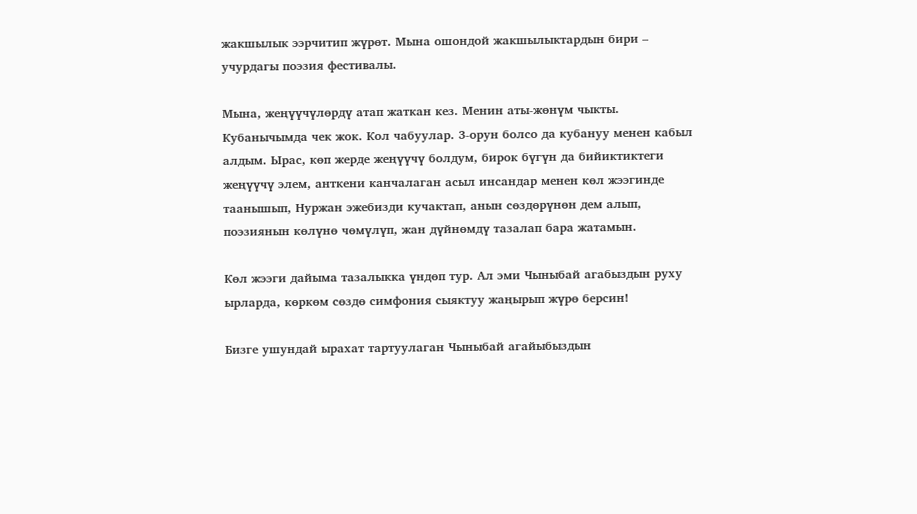жакшылык ээрчитип жүрөт. Мына ошондой жакшылыктардын бири – учурдагы поэзия фестивалы.

Мына, жеңүүчүлөрдү атап жаткан кез. Менин аты-жөнүм чыкты. Кубанычымда чек жок. Кол чабуулар. 3-орун болсо да кубануу менен кабыл алдым. Ырас, көп жерде жеңүүчү болдум, бирок бүгүн да бийиктиктеги жеңүүчү элем, анткени канчалаган асыл инсандар менен көл жээгинде таанышып, Нуржан эжебизди кучактап, анын сөздөрүнөн дем алып, поэзиянын көлүнө чөмүлүп, жан дүйнөмдү тазалап бара жатамын.

Көл жээги дайыма тазалыкка үндөп тур. Ал эми Чыныбай агабыздын руху ырларда, көркөм сөздө симфония сыяктуу жаңырып жүрө берсин!

Бизге ушундай ырахат тартуулаган Чыныбай агайыбыздын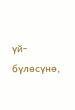үй-бүлөсүнө,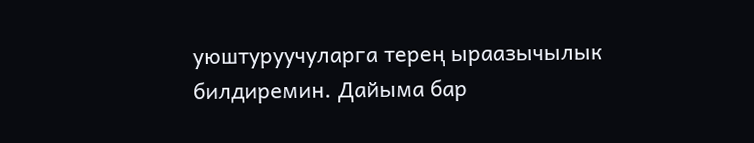уюштуруучуларга терең ыраазычылык билдиремин. Дайыма бар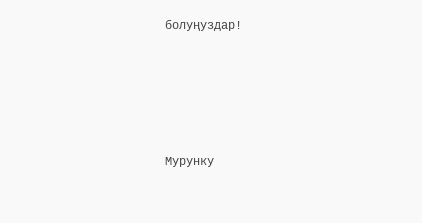болуңуздар!





Мурунку